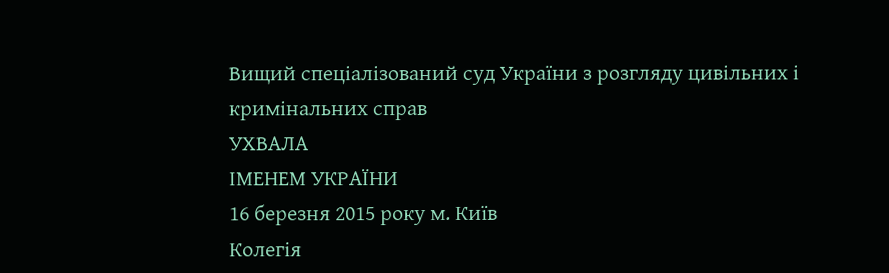Вищий спеціалізований суд України з розгляду цивільних і кримінальних справ
УХВАЛА
ІМЕНЕМ УКРАЇНИ
16 березня 2015 року м. Київ
Колегія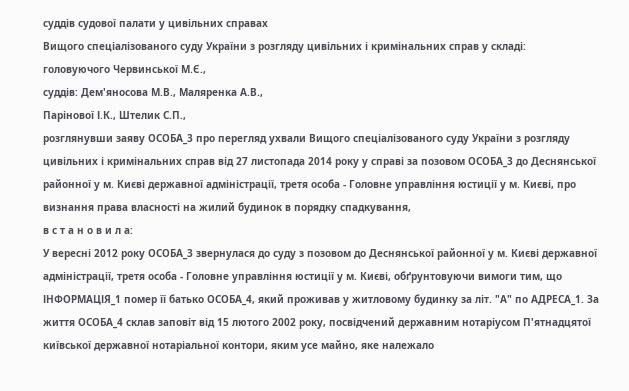суддів судової палати у цивільних справах
Вищого спеціалізованого суду України з розгляду цивільних і кримінальних справ у складі:
головуючого Червинської М.Є.,
суддів: Дем'яносова М.В., Маляренка А.В.,
Парінової І.К., Штелик С.П.,
розглянувши заяву ОСОБА_3 про перегляд ухвали Вищого спеціалізованого суду України з розгляду цивільних і кримінальних справ від 27 листопада 2014 року у справі за позовом ОСОБА_3 до Деснянської районної у м. Києві державної адміністрації, третя особа - Головне управління юстиції у м. Києві, про визнання права власності на жилий будинок в порядку спадкування,
в с т а н о в и л а:
У вересні 2012 року ОСОБА_3 звернулася до суду з позовом до Деснянської районної у м. Києві державної адміністрації, третя особа - Головне управління юстиції у м. Києві, обґрунтовуючи вимоги тим, що ІНФОРМАЦІЯ_1 помер її батько ОСОБА_4, який проживав у житловому будинку за літ. "А" по АДРЕСА_1. За життя ОСОБА_4 склав заповіт від 15 лютого 2002 року, посвідчений державним нотаріусом П'ятнадцятої київської державної нотаріальної контори, яким усе майно, яке належало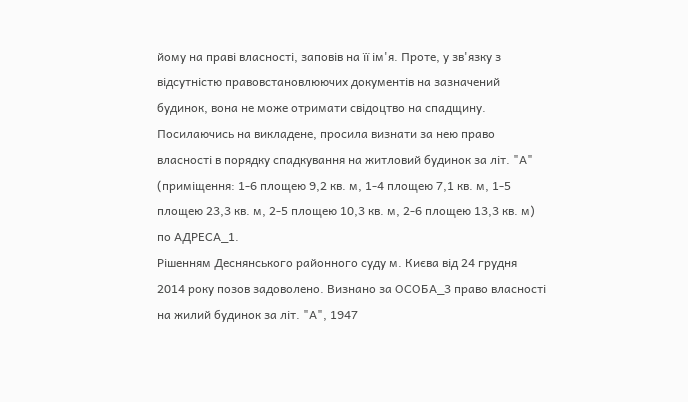йому на праві власності, заповів на її ім'я. Проте, у зв'язку з відсутністю правовстановлюючих документів на зазначений будинок, вона не може отримати свідоцтво на спадщину. Посилаючись на викладене, просила визнати за нею право власності в порядку спадкування на житловий будинок за літ. "А" (приміщення: 1-6 площею 9,2 кв. м, 1-4 площею 7,1 кв. м, 1-5 площею 23,3 кв. м, 2-5 площею 10,3 кв. м, 2-6 площею 13,3 кв. м) по АДРЕСА_1.
Рішенням Деснянського районного суду м. Києва від 24 грудня 2014 року позов задоволено. Визнано за ОСОБА_3 право власності на жилий будинок за літ. "А", 1947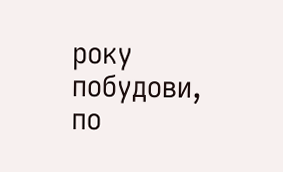року побудови, по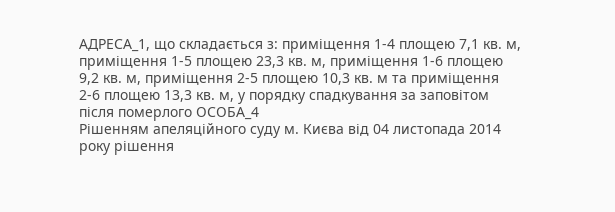АДРЕСА_1, що складається з: приміщення 1-4 площею 7,1 кв. м, приміщення 1-5 площею 23,3 кв. м, приміщення 1-6 площею 9,2 кв. м, приміщення 2-5 площею 10,3 кв. м та приміщення 2-6 площею 13,3 кв. м, у порядку спадкування за заповітом після померлого ОСОБА_4
Рішенням апеляційного суду м. Києва від 04 листопада 2014 року рішення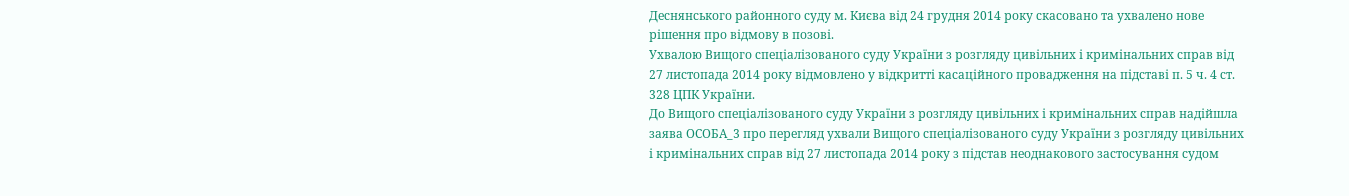Деснянського районного суду м. Києва від 24 грудня 2014 року скасовано та ухвалено нове рішення про відмову в позові.
Ухвалою Вищого спеціалізованого суду України з розгляду цивільних і кримінальних справ від 27 листопада 2014 року відмовлено у відкритті касаційного провадження на підставі п. 5 ч. 4 ст. 328 ЦПК України.
До Вищого спеціалізованого суду України з розгляду цивільних і кримінальних справ надійшла заява ОСОБА_3 про перегляд ухвали Вищого спеціалізованого суду України з розгляду цивільних і кримінальних справ від 27 листопада 2014 року з підстав неоднакового застосування судом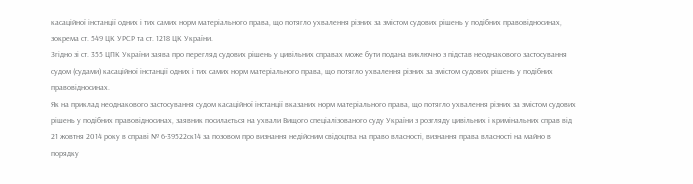касаційної інстанції одних і тих самих норм матеріального права, що потягло ухвалення різних за змістом судових рішень у подібних правовідносинах, зокрема ст. 549 ЦК УРСР та ст. 1218 ЦК України.
Згідно зі ст. 355 ЦПК України заява про перегляд судових рішень у цивільних справах може бути подана виключно з підстав неоднакового застосування судом (судами) касаційної інстанції одних і тих самих норм матеріального права, що потягло ухвалення різних за змістом судових рішень у подібних правовідносинах.
Як на приклад неоднакового застосування судом касаційної інстанції вказаних норм матеріального права, що потягло ухвалення різних за змістом судових рішень у подібних правовідносинах, заявник посилається на ухвали Вищого спеціалізованого суду України з розгляду цивільних і кримінальних справ від 21 жовтня 2014 року в справі № 6-39522ск14 за позовом про визнання недійсним свідоцтва на право власності, визнання права власності на майно в порядку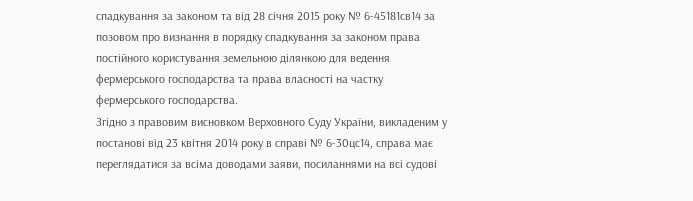спадкування за законом та від 28 січня 2015 року № 6-45181св14 за позовом про визнання в порядку спадкування за законом права постійного користування земельною ділянкою для ведення фермерського господарства та права власності на частку фермерського господарства.
Згідно з правовим висновком Верховного Суду України, викладеним у постанові від 23 квітня 2014 року в справі № 6-30цс14, справа має переглядатися за всіма доводами заяви, посиланнями на всі судові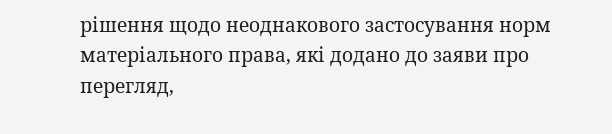рішення щодо неоднакового застосування норм матеріального права, які додано до заяви про перегляд,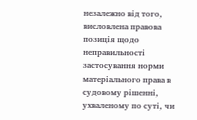незалежно від того, висловлена правова позиція щодо неправильності застосування норми матеріального права в судовому рішенні, ухваленому по суті, чи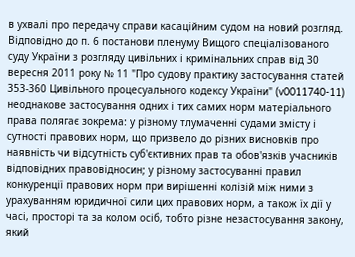в ухвалі про передачу справи касаційним судом на новий розгляд.
Відповідно до п. 6 постанови пленуму Вищого спеціалізованого суду України з розгляду цивільних і кримінальних справ від 30 вересня 2011 року № 11 "Про судову практику застосування статей 353-360 Цивільного процесуального кодексу України" (v0011740-11) неоднакове застосування одних і тих самих норм матеріального права полягає зокрема: у різному тлумаченні судами змісту і сутності правових норм, що призвело до різних висновків про наявність чи відсутність суб'єктивних прав та обов'язків учасників відповідних правовідносин; у різному застосуванні правил конкуренції правових норм при вирішенні колізій між ними з урахуванням юридичної сили цих правових норм, а також їх дії у часі, просторі та за колом осіб, тобто різне незастосування закону, який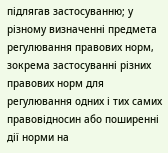підлягав застосуванню; у різному визначенні предмета регулювання правових норм, зокрема застосуванні різних правових норм для регулювання одних і тих самих правовідносин або поширенні дії норми на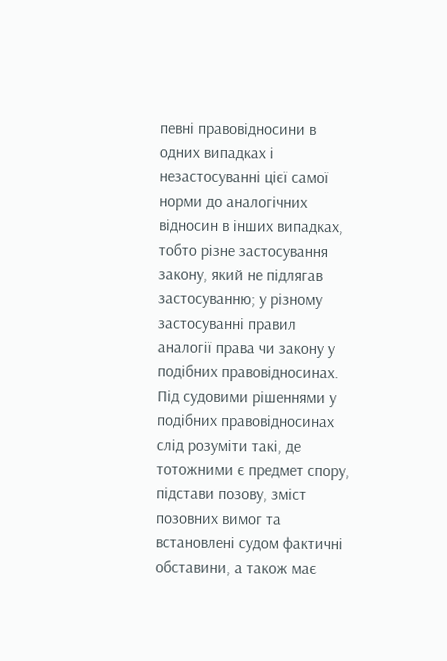певні правовідносини в одних випадках і незастосуванні цієї самої норми до аналогічних відносин в інших випадках, тобто різне застосування закону, який не підлягав застосуванню; у різному застосуванні правил аналогії права чи закону у подібних правовідносинах.
Під судовими рішеннями у подібних правовідносинах слід розуміти такі, де тотожними є предмет спору, підстави позову, зміст позовних вимог та встановлені судом фактичні обставини, а також має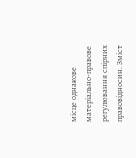місце однакове матеріально-правове регулювання спірних правовідносин. Зміст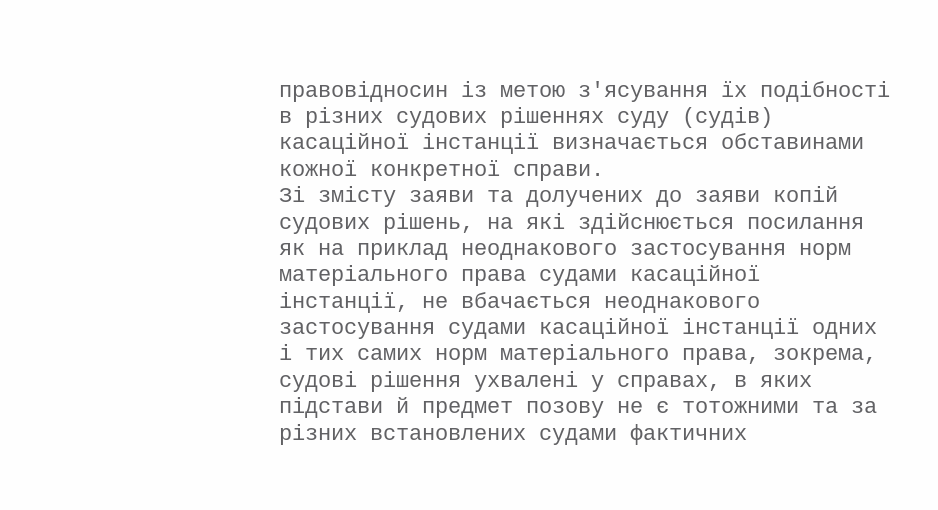правовідносин із метою з'ясування їх подібності в різних судових рішеннях суду (судів) касаційної інстанції визначається обставинами кожної конкретної справи.
Зі змісту заяви та долучених до заяви копій судових рішень, на які здійснюється посилання як на приклад неоднакового застосування норм матеріального права судами касаційної інстанції, не вбачається неоднакового застосування судами касаційної інстанції одних і тих самих норм матеріального права, зокрема, судові рішення ухвалені у справах, в яких підстави й предмет позову не є тотожними та за різних встановлених судами фактичних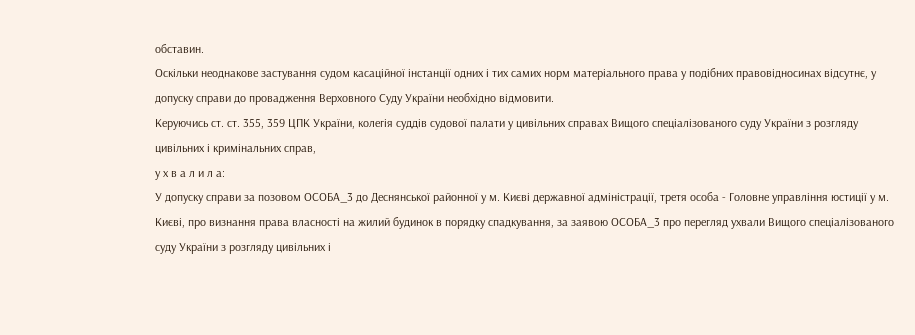обставин.
Оскільки неоднакове застування судом касаційної інстанції одних і тих самих норм матеріального права у подібних правовідносинах відсутнє, у допуску справи до провадження Верховного Суду України необхідно відмовити.
Керуючись ст. ст. 355, 359 ЦПК України, колегія суддів судової палати у цивільних справах Вищого спеціалізованого суду України з розгляду цивільних і кримінальних справ,
у х в а л и л а:
У допуску справи за позовом ОСОБА_3 до Деснянської районної у м. Києві державної адміністрації, третя особа - Головне управління юстиції у м. Києві, про визнання права власності на жилий будинок в порядку спадкування, за заявою ОСОБА_3 про перегляд ухвали Вищого спеціалізованого суду України з розгляду цивільних і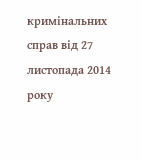кримінальних справ від 27 листопада 2014 року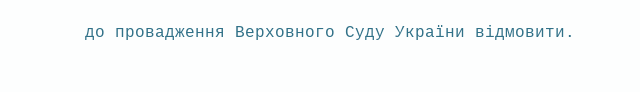до провадження Верховного Суду України відмовити.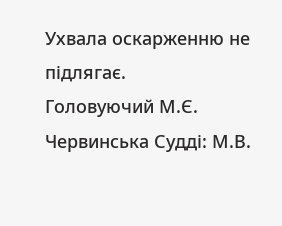Ухвала оскарженню не підлягає.
Головуючий М.Є. Червинська Судді: М.В.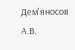Дем'яносов А.В.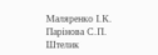Маляренко І.К. Парінова С.П. Штелик